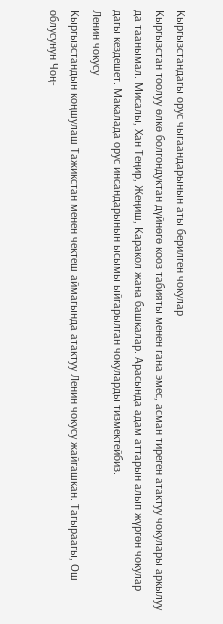Кыргызстандагы орус чыгаандарынын аты берилген чокулар
Кыргызстан тоолуу өлкө болгондуктан дүйнөгө кооз табияты менен гана эмес, асман тиреген атактуу чокулары аркылуу да таанымал. Мисалы, Хан Теңир, Жеңиш, Каракол жана башкалар. Арасында адам аттарын алып жүргөн чокулар дагы кездешет. Макалада орус инсандарынын ысымы ыйгарылган чокуларды тизмектейбиз.
Ленин чокусу
Кыргызстандын коңшулаш Тажикстан менен чектеш аймагында атактуу Ленин чокусу жайгашкан. Тагыраагы, Ош облусунун Чоң-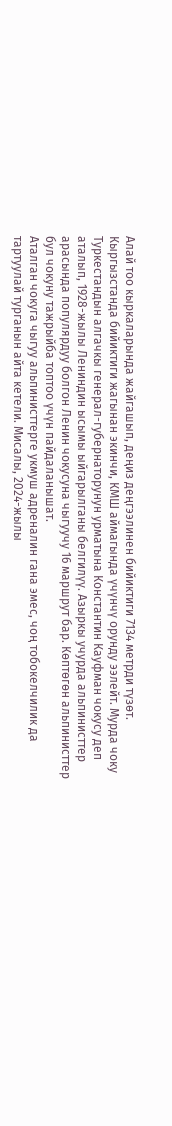Алай тоо кыркаларында жайгашып, деңиз деңгээлинен бийиктиги 7134 метрди түзөт. Кыргызстанда бийиктиги жагынан экинчи, КМШ аймагында үчүнчү орунду ээлейт. Мурда чоку Туркестандын алгачкы генерал-губернаторунун урматына Константин Кауфман чокусу деп аталып, 1928-жылы Лениндин ысымы ыйгарылганы белгилүү. Азыркы учурда альпинисттер арасында популярдуу болгон Ленин чокусуна чыгуучу 16 маршрут бар. Көптөгөн альпинисттер бул чокуну тажрыйба топтоо үчүн пайдаланышат.
Аталган чокуга чыгуу альпинисттерге укмуш адреналин гана эмес, чоң тобокелчилик да тартуулай турганын айта кетели. Мисалы, 2024-жылы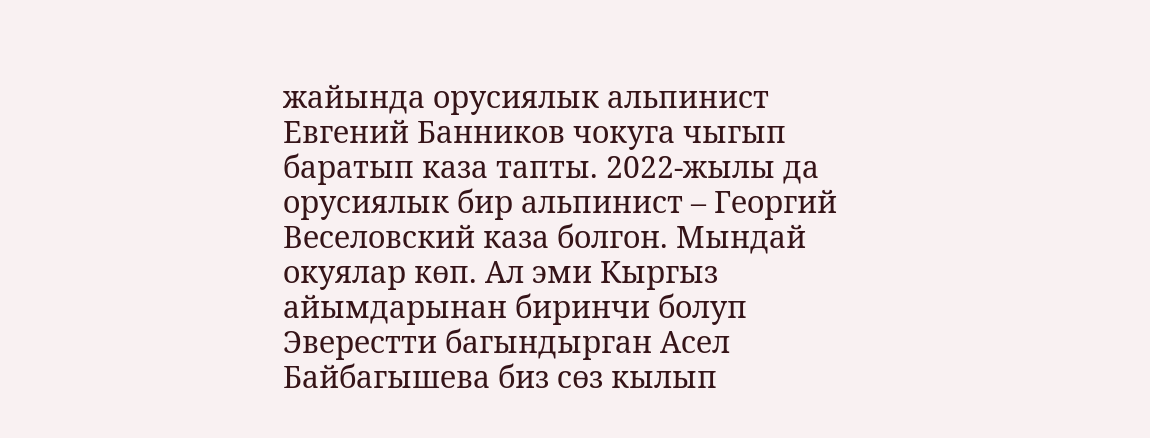жайында орусиялык альпинист Евгений Банников чокуга чыгып баратып каза тапты. 2022-жылы да орусиялык бир альпинист – Георгий Веселовский каза болгон. Мындай окуялар көп. Ал эми Кыргыз айымдарынан биринчи болуп Эверестти багындырган Асел Байбагышева биз сөз кылып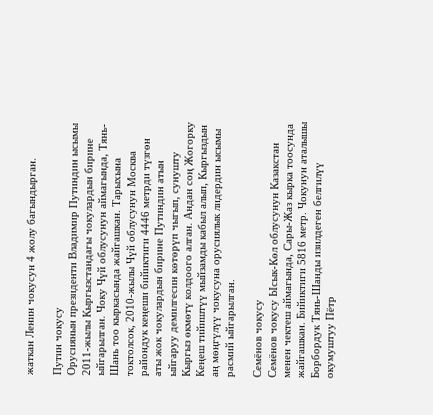жаткан Ленин чокусун 4 жолу багындырган.

Путин чокусу
Орусиянын президенти Владимир Путиндин ысымы 2011-жылы Кыргызстандагы чокулардын бирине ыйгарылган. Чоку Чүй облусунун аймагында, Тянь-Шань тоо кыркасында жайгашкан. Тарыхына токтолсок, 2010-жылы Чүй облусунун Москва райондук кеңеши бийиктиги 4446 метрди түзгөн аты жок чокулардын бирине Путиндин атын ыйгаруу демилгесин көтөрүп чыгып, сунушту Кыргыз өкмөтү колдоого алган. Андан соң Жогорку Кеңеш тийиштүү мыйзамды кабыл алып, Кыргыздын аң мөңгүлүү чокусуна орусиялык лидердин ысымы расмий ыйгарылган.

Семёнов чокусу
Семёнов чокусу Ысык-Көл облусунун Казакстан менен чектеш аймагында, Сары-Жаз кырка тоосунда жайгашкан. Бийиктиги 5816 метр. Чокунун аталышы Борбордук Тянь-Шанды изилдеген белгилүү окумуштуу Пётр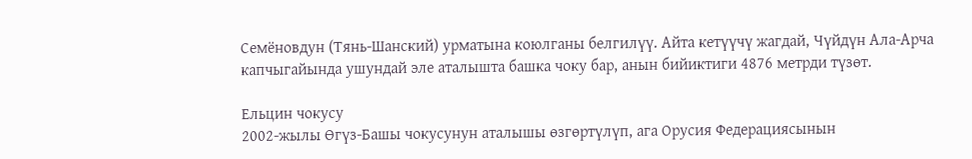Семёновдун (Тянь-Шанский) урматына коюлганы белгилүү. Айта кетүүчү жагдай, Чүйдүн Ала-Арча капчыгайында ушундай эле аталышта башка чоку бар, анын бийиктиги 4876 метрди түзөт.

Ельцин чокусу
2002-жылы Өгүз-Башы чокусунун аталышы өзгөртүлүп, ага Орусия Федерациясынын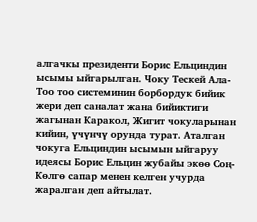алгачкы президенти Борис Ельциндин ысымы ыйгарылган. Чоку Тескей Ала-Тоо тоо системинин борбордук бийик жери деп саналат жана бийиктиги жагынан Каракол, Жигит чокуларынан кийин, үчүнчү орунда турат. Аталган чокуга Ельциндин ысымын ыйгаруу идеясы Борис Ельцин жубайы экөө Соң-Көлгө сапар менен келген учурда жаралган деп айтылат.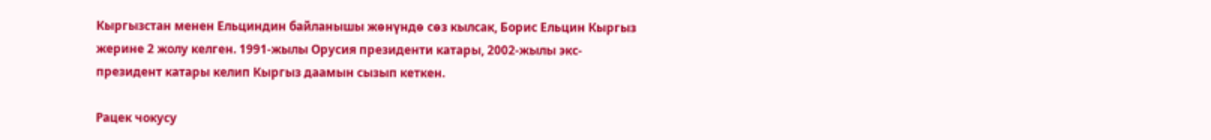Кыргызстан менен Ельциндин байланышы жөнүндө сөз кылсак, Борис Ельцин Кыргыз жерине 2 жолу келген. 1991-жылы Орусия президенти катары, 2002-жылы экс-президент катары келип Кыргыз даамын сызып кеткен.

Рацек чокусу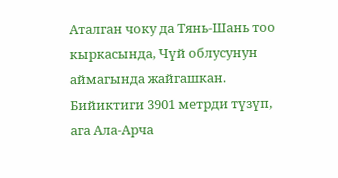Аталган чоку да Тянь-Шань тоо кыркасында, Чүй облусунун аймагында жайгашкан. Бийиктиги 3901 метрди түзүп, ага Ала-Арча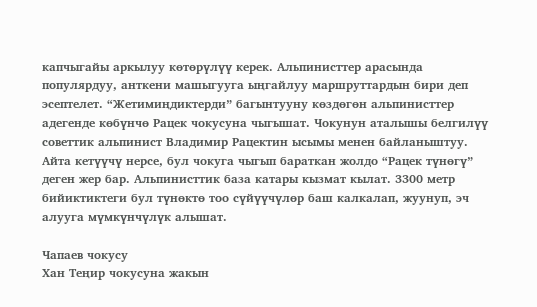капчыгайы аркылуу көтөрүлүү керек. Альпинисттер арасында популярдуу, анткени машыгууга ыңгайлуу маршруттардын бири деп эсептелет. “Жетимиңдиктерди” багынтууну көздөгөн альпинисттер адегенде көбүнчө Рацек чокусуна чыгышат. Чокунун аталышы белгилүү советтик альпинист Владимир Рацектин ысымы менен байланыштуу.
Айта кетүүчү нерсе, бул чокуга чыгып бараткан жолдо “Рацек түнөгү” деген жер бар. Альпинисттик база катары кызмат кылат. 3300 метр бийиктиктеги бул түнөктө тоо сүйүүчүлөр баш калкалап, жуунуп, эч алууга мүмкүнчүлүк алышат.

Чапаев чокусу
Хан Теңир чокусуна жакын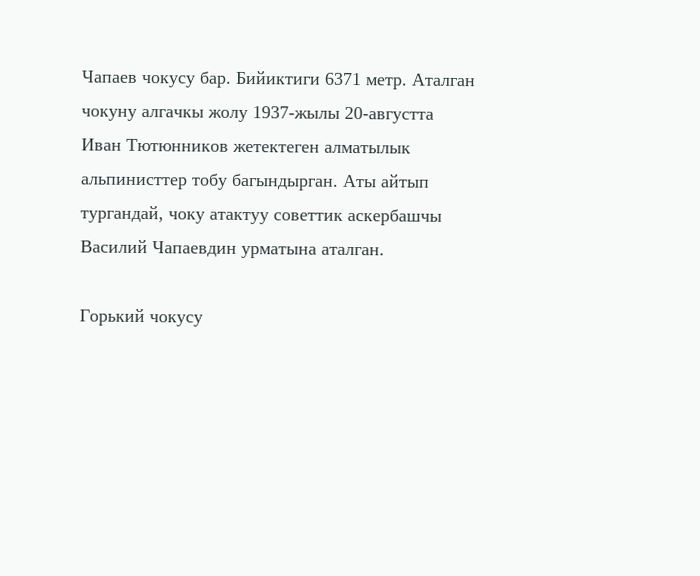Чапаев чокусу бар. Бийиктиги 6371 метр. Аталган чокуну алгачкы жолу 1937-жылы 20-августта Иван Тютюнников жетектеген алматылык альпинисттер тобу багындырган. Аты айтып тургандай, чоку атактуу советтик аскербашчы Василий Чапаевдин урматына аталган.

Горький чокусу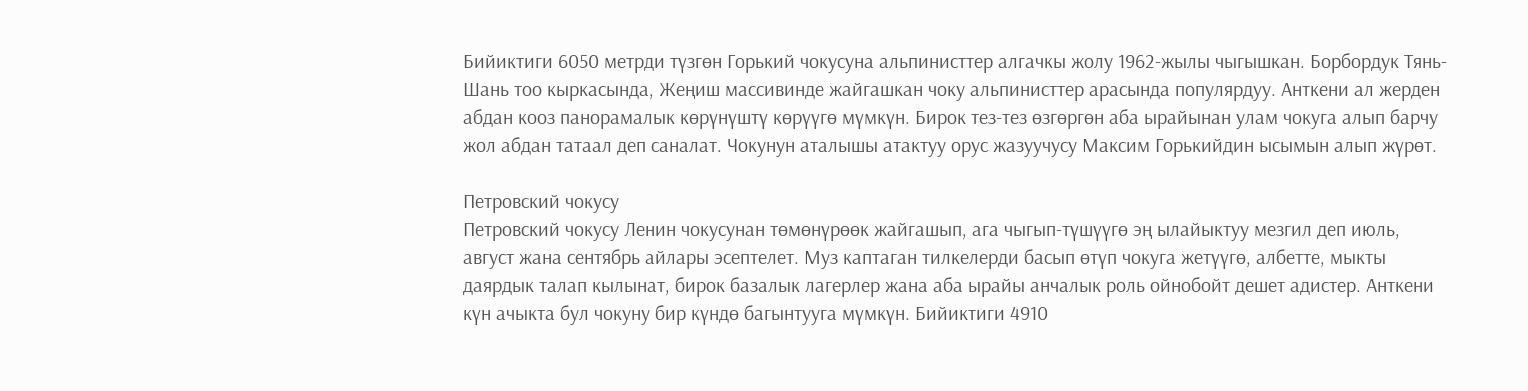Бийиктиги 6050 метрди түзгөн Горький чокусуна альпинисттер алгачкы жолу 1962-жылы чыгышкан. Борбордук Тянь-Шань тоо кыркасында, Жеңиш массивинде жайгашкан чоку альпинисттер арасында популярдуу. Анткени ал жерден абдан кооз панорамалык көрүнүштү көрүүгө мүмкүн. Бирок тез-тез өзгөргөн аба ырайынан улам чокуга алып барчу жол абдан татаал деп саналат. Чокунун аталышы атактуу орус жазуучусу Максим Горькийдин ысымын алып жүрөт.

Петровский чокусу
Петровский чокусу Ленин чокусунан төмөнүрөөк жайгашып, ага чыгып-түшүүгө эң ылайыктуу мезгил деп июль, август жана сентябрь айлары эсептелет. Муз каптаган тилкелерди басып өтүп чокуга жетүүгө, албетте, мыкты даярдык талап кылынат, бирок базалык лагерлер жана аба ырайы анчалык роль ойнобойт дешет адистер. Анткени күн ачыкта бул чокуну бир күндө багынтууга мүмкүн. Бийиктиги 4910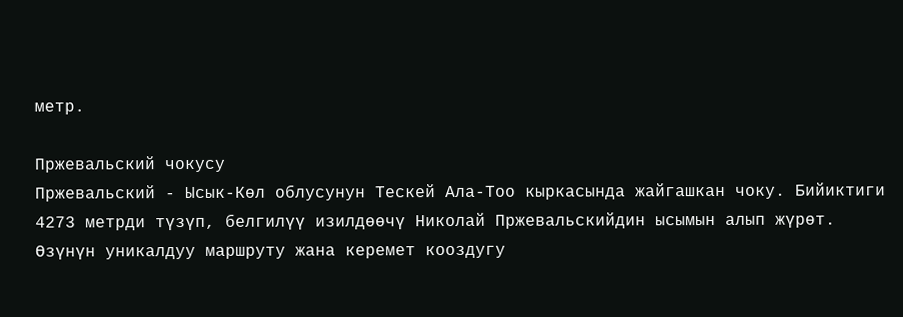метр.

Пржевальcкий чокусу
Пржевальcкий - Ысык-Көл облусунун Тескей Ала-Тоо кыркасында жайгашкан чоку. Бийиктиги 4273 метрди түзүп, белгилүү изилдөөчү Николай Пржевальcкийдин ысымын алып жүрөт. Өзүнүн уникалдуу маршруту жана керемет кооздугу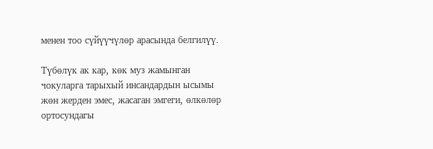менен тоо сүйүүчүлөр арасында белгилүү.

Түбөлүк ак кар, көк муз жамынган чокуларга тарыхый инсандардын ысымы жөн жерден эмес, жасаган эмгеги, өлкөлөр ортосундагы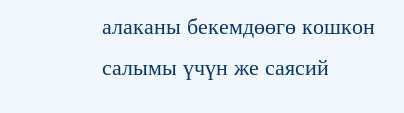алаканы бекемдөөгө кошкон салымы үчүн же саясий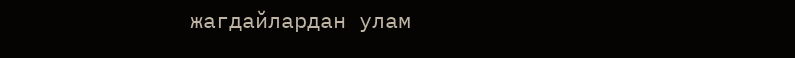жагдайлардан улам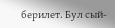берилет. Бул сый-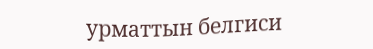урматтын белгиси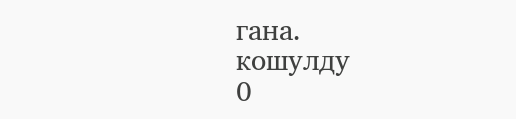гана.
кошулду
0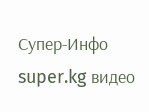Супер-Инфо
super.kg видео